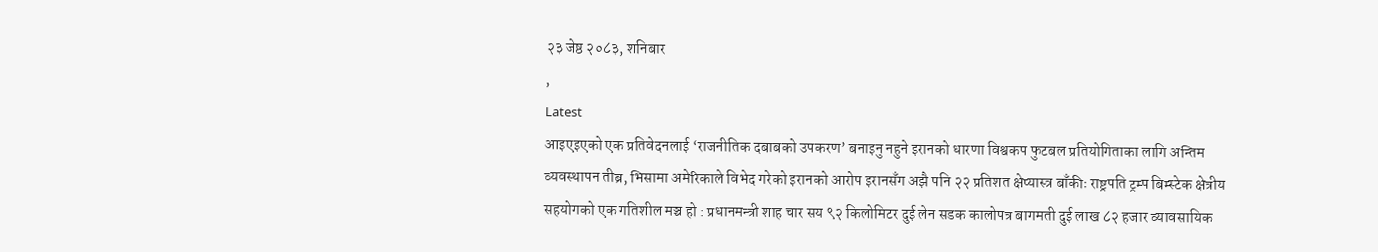२३ जेष्ठ २०८३, शनिबार
,
Latest
आइएइएको एक प्रतिवेदनलाई ‘राजनीतिक दबाबको उपकरण’ बनाइनु नहुने इरानको धारणा विश्वकप फुटबल प्रतियोगिताका लागि अन्तिम व्यवस्थापन तीब्र, भिसामा अमेरिकाले विभेद गरेको इरानको आरोप इरानसँग अझै पनि २२ प्रतिशत क्षेप्यास्त्र बाँकीः राष्ट्रपति ट्रम्प बिम्स्टेक क्षेत्रीय सहयोगको एक गतिशील मञ्च हो : प्रधानमन्त्री शाह चार सय ९२ किलोमिटर दुई लेन सडक कालोपत्र बागमती दुई लाख ८२ हजार व्यावसायिक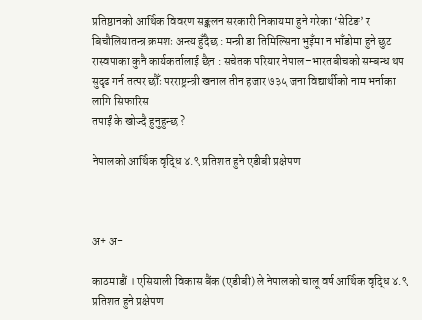प्रतिष्ठानको आर्थिक विवरण सङ्कलन सरकारी निकायमा हुने गरेका ‘सेटिङ’ र बिचौलियातन्त्र क्रमशः अन्त्य हुँदैछ : मन्त्री डा तिमिल्सिना भुइँमा न भाँडोमा हुने छुट रास्वपाका कुनै कार्यकर्तालाई छैन : सचेतक परियार नेपाल–भारतबीचको सम्बन्ध थप सुदृढ गर्न तत्पर छौँः परराष्ट्रन्त्री खनाल तीन हजार ७३५ जना विद्यार्थीको नाम भर्नाका लागि सिफारिस
तपाईं के खोज्दै हुनुहुन्छ ?

नेपालको आर्थिक वृद्धि ४.९ प्रतिशत हुने एडीबी प्रक्षेपण



अ+ अ-

काठमाडौं । एसियाली विकास बैंक (एडीबी) ले नेपालको चालू वर्ष आर्थिक वृद्धि ४.९ प्रतिशत हुने प्रक्षेपण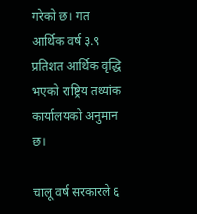गरेको छ। गत आर्थिक वर्ष ३.९ प्रतिशत आर्थिक वृद्धि भएको राष्ट्रिय तथ्यांक कार्यालयको अनुमान छ।

चालू वर्ष सरकारले ६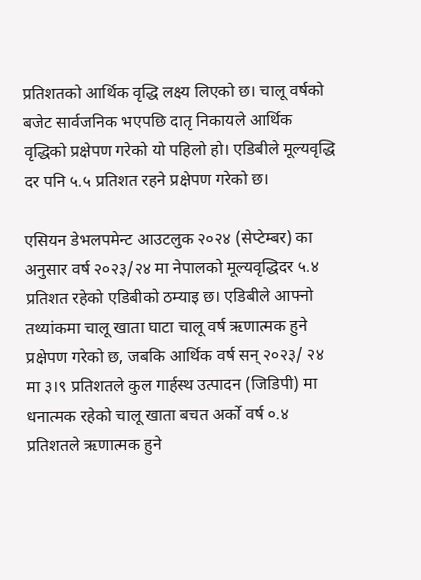प्रतिशतको आर्थिक वृद्धि लक्ष्य लिएको छ। चालू वर्षको बजेट सार्वजनिक भएपछि दातृ निकायले आर्थिक वृद्धिको प्रक्षेपण गरेको यो पहिलो हो। एडिबीले मूल्यवृद्धि दर पनि ५.५ प्रतिशत रहने प्रक्षेपण गरेको छ।

एसियन डेभलपमेन्ट आउटलुक २०२४ (सेप्टेम्बर) का अनुसार वर्ष २०२३/२४ मा नेपालको मूल्यवृद्धिदर ५.४ प्रतिशत रहेको एडिबीको ठम्याइ छ। एडिबीले आफ्नो तथ्यांकमा चालू खाता घाटा चालू वर्ष ऋणात्मक हुने प्रक्षेपण गरेको छ, जबकि आर्थिक वर्ष सन् २०२३/ २४ मा ३।९ प्रतिशतले कुल गार्हस्थ उत्पादन (जिडिपी) मा धनात्मक रहेको चालू खाता बचत अर्को वर्ष ०.४ प्रतिशतले ऋणात्मक हुने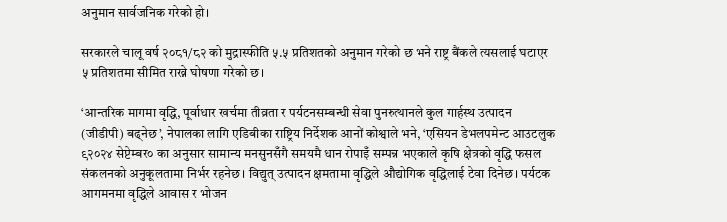अनुमान सार्वजनिक गरेको हो।

सरकारले चालू वर्ष २०८१/८२ को मुद्रास्फीति ५.५ प्रतिशतको अनुमान गरेको छ भने राष्ट्र बैंकले त्यसलाई घटाएर ५ प्रतिशतमा सीमित राख्ने घोषणा गरेको छ।

‘आन्तरिक मागमा वृद्धि, पूर्वाधार खर्चमा तीव्रता र पर्यटनसम्बन्धी सेवा पुनरुत्थानले कुल गार्हस्थ उत्पादन (जीडीपी) बढ्नेछ’, नेपालका लागि एडिबीका राष्ट्रिय निर्देशक आनों कोश्वाले भने, ‘एसियन डेभलपमेन्ट आउटलुक ९२०२४ सेप्टेम्बर० का अनुसार सामान्य मनसुनसँगै समयमै धान रोपाइँ सम्पन्न भएकाले कृषि क्षेत्रको वृद्धि फसल संकलनको अनुकूलतामा निर्भर रहनेछ। विद्युत् उत्पादन क्षमतामा वृद्धिले औद्योगिक वृद्धिलाई टेवा दिनेछ। पर्यटक आगमनमा वृद्धिले आवास र भोजन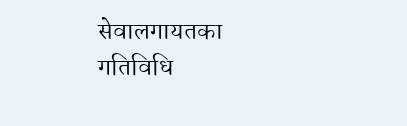सेवालगायतका गतिविधि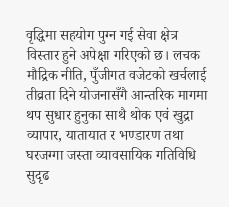वृद्धिमा सहयोग पुग्न गई सेवा क्षेत्र विस्तार हुने अपेक्षा गरिएको छ। लचक मौद्रिक नीति, पुँजीगत वजेटको खर्चलाई तीव्रता दिने योजनासँगै आन्तरिक मागमा थप सुधार हुनुका साथै थोक एवं खुद्रा व्यापार, यातायात र भण्डारण तथा घरजग्गा जस्ता व्यावसायिक गतिविधि सुदृढ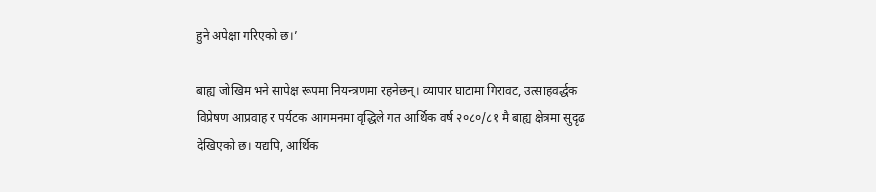हुने अपेक्षा गरिएको छ।’

बाह्य जोखिम भने सापेक्ष रूपमा नियन्त्रणमा रहनेछन्। व्यापार घाटामा गिरावट, उत्साहवर्द्धक विप्रेषण आप्रवाह र पर्यटक आगमनमा वृद्धिले गत आर्थिक वर्ष २०८०/८१ मै बाह्य क्षेत्रमा सुदृढ देखिएको छ। यद्यपि, आर्थिक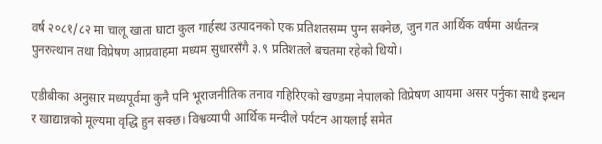वर्ष २०८१/८२ मा चालू खाता घाटा कुल गार्हस्थ उत्पादनको एक प्रतिशतसम्म पुग्न सक्नेछ, जुन गत आर्थिक वर्षमा अर्थतन्त्र पुनरुत्थान तथा विप्रेषण आप्रवाहमा मध्यम सुधारसँगै ३.९ प्रतिशतले बचतमा रहेको थियो।

एडीबीका अनुसार मध्यपूर्वमा कुनै पनि भूराजनीतिक तनाव गहिरिएको खण्डमा नेपालको विप्रेषण आयमा असर पर्नुका साथै इन्धन र खाद्यान्नको मूल्यमा वृद्धि हुन सक्छ। विश्वव्यापी आर्थिक मन्दीले पर्यटन आयलाई समेत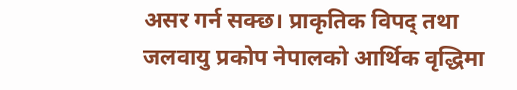असर गर्न सक्छ। प्राकृतिक विपद् तथा जलवायु प्रकोप नेपालको आर्थिक वृद्धिमा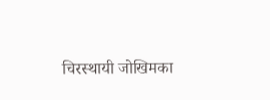चिरस्थायी जोखिमका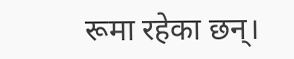रूमा रहेका छन्।